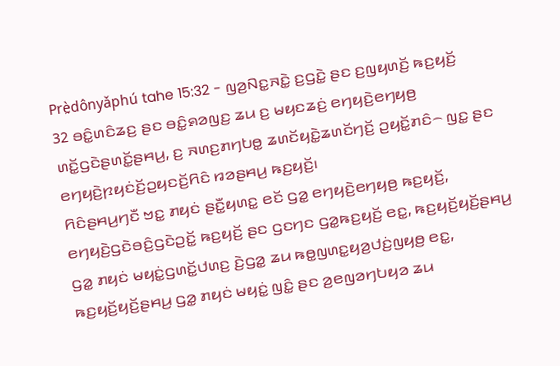Prè̤dônyǎphú tahe 15:32 - ꤜꤤ꤬ꤡꤢ꤭ꤏꤢꤧ꤭ ꤢ꤬ꤞꤢꤧ꤭ ꤔꤢ ꤢ꤬ꤜꤟꤛꤢꤩ꤬ ꤒꤢ꤬ꤟꤢꤩ꤬
32 ꤋꤢꤨ꤭ꤛꤢꤨꤘꤢ꤬ ꤔꤢ ꤋꤢꤨ꤭ꤎꤤꤜꤢ꤬ ꤘꤣ ꤢ꤬ ꤗꤟꤢꤘꤢꤦ꤬ ꤕꤚꤟꤢꤧ꤬ꤕꤚꤟꤥ꤬ ꤛꤢꤩ꤭ꤞꤢꤧꤔꤛꤢꤩ꤭ꤔꤌꤣ꤬, ꤢ꤬ ꤏꤛꤢ꤬ꤊꤚꤝꤥ꤭ ꤘꤛꤢꤩꤟꤢꤧ꤭ꤘꤛꤢꤩꤚꤢꤩ꤬ ꤑꤟꤢꤩ꤭ꤊꤢꤨ꤮ ꤜꤢ꤭ ꤔꤢ ꤕꤚꤟꤢꤧ꤬ꤐꤟꤢꤦꤢꤩ꤬ꤑꤟꤢꤢꤩ꤬ꤖꤢꤨ ꤙꤤꤔꤌꤣ꤬ ꤒꤢ꤬ꤟꤢꤩ꤬꤯
ꤖꤢꤨꤔꤌꤣ꤬ꤚꤢꤪ ꤠꤢ꤭ ꤊꤟꤢꤦ ꤔꤢꤪ꤭ꤟꤛꤢ꤭ ꤕꤢꤩ ꤞꤤ꤭ ꤕꤚꤟꤢꤧ꤬ꤕꤚꤟꤥ꤬ ꤒꤢ꤬ꤟꤢꤩ꤬, ꤕꤚꤟꤢꤧ꤬ꤞꤢꤧꤋꤢꤨ꤬ꤞꤢꤧꤑꤢꤩ꤭ ꤒꤢ꤬ꤟꤢꤩ꤬ ꤔꤢ ꤞꤢꤚꤢ ꤞꤤ꤭ꤒꤢ꤬ꤟꤢꤩ꤬ ꤕꤢ꤭, ꤒꤢ꤬ꤟꤢꤩ꤬ꤟꤢꤩ꤬ꤔꤌꤣ꤬ ꤞꤤ꤭ ꤊꤟꤢꤦ ꤗꤟꤢꤦ꤭ꤞꤛꤢꤩ꤭ꤓꤛꤢ꤬ ꤢꤧ꤬ꤞꤤ꤭ ꤘꤣ ꤒꤥ꤭ꤜꤛꤢ꤭ꤟꤤ꤬ꤓꤢꤦ꤬ꤜꤟꤥ꤬ ꤕꤢ꤭, ꤒꤢ꤬ꤟꤢꤩ꤬ꤟꤢꤩ꤬ꤔꤌꤣ꤬ ꤞꤤ꤭ ꤊꤟꤢꤦ ꤗꤟꤢꤦ꤭ ꤜꤢꤨ꤭ ꤔꤢ ꤤ꤬ꤕꤜꤤꤚꤝꤟꤤ ꤘꤣ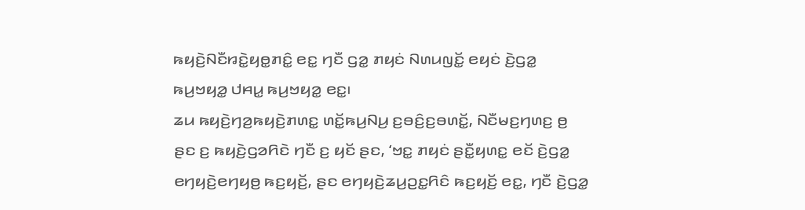ꤒꤟꤢꤧ꤬ꤡꤢꤪꤙꤢꤧ꤭ꤟꤥ꤭ꤊꤢꤨ꤭ ꤕꤢ꤭ ꤚꤢꤪ ꤞꤤ꤭ ꤊꤟꤢꤦ ꤡꤛꤣꤜꤢꤩ꤭ ꤕꤟꤢꤦ ꤢꤧ꤬ꤞꤤ꤭ ꤒꤣ꤬ꤠꤟꤤ꤭ ꤓꤌꤣ꤭ ꤒꤣ꤬ꤠꤟꤤ꤭ ꤕꤢ꤭꤯
ꤘꤣ ꤒꤟꤢꤧ꤬ꤚꤤ꤬ꤒꤟꤢꤧ꤬ꤊꤛꤢ꤭ ꤛꤢꤩ꤭ꤒꤣ꤬ꤡꤣ꤬ ꤢ꤬ꤋꤢꤨ꤬ꤢ꤬ꤋꤛꤢꤩ꤭, ꤡꤢꤪꤗꤢ꤬ꤚꤛꤢ꤬ ꤥ꤬ ꤔꤢ ꤢ꤬ ꤒꤟꤢꤧ꤬ꤞꤤꤖꤢꤧ ꤚꤢꤪ ꤢ꤬ ꤟꤢꤩ ꤔꤢ, ‘ꤠꤢ꤭ ꤊꤟꤢꤦ ꤔꤢꤪ꤭ꤟꤛꤢ꤭ ꤕꤢꤩ ꤢꤧ꤬ꤞꤤ꤭ ꤕꤚꤟꤢꤧ꤬ꤕꤚꤟꤥ꤬ ꤒꤢ꤬ꤟꤢꤩ꤬, ꤔꤢ ꤕꤚꤟꤢꤧ꤬ꤘꤣ꤬ꤑꤢ꤭ꤖꤢꤨ ꤒꤢ꤬ꤟꤢꤩ꤬ ꤕꤢ꤭, ꤚꤢꤪ ꤢꤧ꤬ꤞꤤ꤭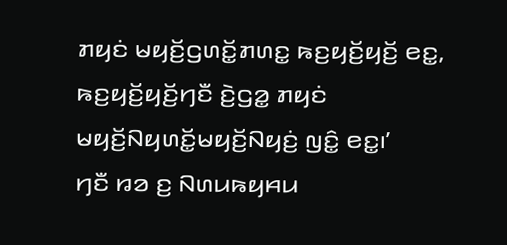ꤊꤟꤢꤦ ꤗꤟꤢꤩ꤬ꤞꤛꤢꤩ꤭ꤊꤛꤢ꤭ ꤒꤢ꤬ꤟꤢꤩ꤬ꤟꤢꤩ꤬ ꤕꤢ꤭, ꤒꤢ꤬ꤟꤢꤩ꤬ꤟꤢꤩ꤬ꤚꤢꤪ ꤢꤧ꤬ꤞꤤ꤭ ꤊꤟꤢꤦ ꤗꤟꤢꤩ꤬ꤡꤟꤛꤢꤩ꤭ꤗꤟꤢꤩ꤬ꤡꤟꤢꤦ꤬ ꤜꤢꤨ꤭ ꤕꤢ꤭꤯’
ꤚꤢꤪ ꤙꤤ ꤢ꤬ ꤡꤛꤣꤒꤟꤌꤣ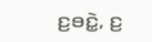ꤢ꤬ꤋꤢꤧ꤭, ꤢ꤬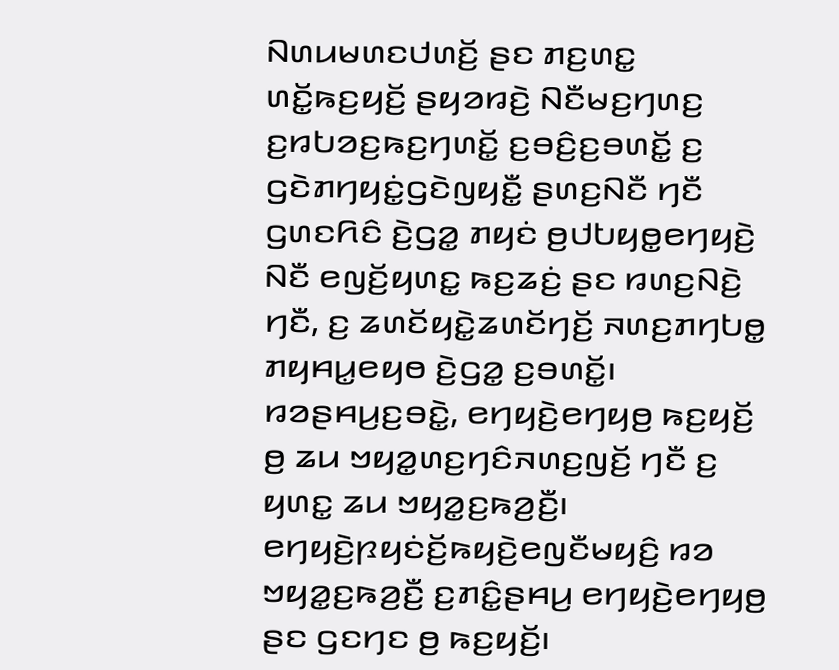ꤡꤛꤣꤗꤛꤢꤓꤛꤢꤩ꤬ ꤔꤢ ꤊꤢ꤬ꤛꤢ꤭ ꤛꤢꤩ꤭ꤒꤢ꤬ꤟꤢꤩ꤬ ꤔꤟꤤꤙꤢꤧ꤬ ꤡꤢꤪꤗꤢ꤬ꤚꤛꤢ꤬ ꤢ꤬ꤙꤝꤤꤢ꤬ꤒꤢ꤬ꤚꤛꤢꤩ꤭ ꤢ꤬ꤋꤢꤨ꤬ꤢ꤬ꤋꤛꤢꤩ꤭ ꤢ꤬ ꤞꤢꤧꤊꤚꤟꤢꤦ꤭ꤞꤢꤧꤜꤟꤢꤪ꤭ ꤔꤛꤢ꤬ꤡꤢꤪ ꤚꤢꤪ ꤞꤛꤢꤖꤢꤨ ꤢꤧ꤬ꤞꤤ꤭ ꤊꤟꤢꤦ ꤥ꤬ꤓꤝꤟꤥ꤭ꤕꤚꤟꤢꤧ꤬ ꤡꤢꤪ ꤕꤜꤢꤩ꤬ꤟꤛꤢ꤭ ꤒꤢ꤬ꤘꤢꤦ꤬ ꤔꤢ ꤙꤛꤢ꤬ꤡꤢꤧ꤬ ꤚꤢꤪ, ꤢ꤬ ꤘꤛꤢꤩꤟꤢꤧ꤭ꤘꤛꤢꤩꤚꤢꤩ꤬ ꤏꤛꤢ꤬ꤊꤚꤝꤥ꤭ ꤊꤟꤌꤣ꤭ꤕꤟꤥ ꤢꤧ꤬ꤞꤤ꤭ ꤢ꤬ꤋꤛꤢꤩ꤭꤯
ꤙꤤꤔꤌꤣ꤬ꤢ꤬ꤋꤢꤧ꤭, ꤕꤚꤟꤢꤧ꤬ꤕꤚꤟꤥ꤬ ꤒꤢ꤬ꤟꤢꤩ꤬ ꤥ꤬ ꤘꤣ ꤠꤟꤤ꤭ꤛꤢ꤬ꤚꤢꤨꤏꤛꤢ꤬ꤜꤢꤩ꤬ ꤚꤢꤪ ꤢ꤬ ꤟꤛꤢ꤭ ꤘꤣ ꤠꤟꤤ꤭ꤢ꤬ꤒꤤ꤬ꤢꤪ꤬꤯
ꤕꤚꤟꤢꤧ꤬ꤐꤟꤢꤦꤢꤩ꤬ꤒꤟꤢꤧ꤬ꤕꤜꤢꤪꤗꤟꤢꤨ꤬ ꤙꤤ ꤠꤟꤤ꤭ꤢ꤬ꤒꤤ꤬ꤢꤪ꤬ ꤢ꤬ꤊꤢꤨ꤭ꤔꤌꤣ꤬ ꤕꤚꤟꤢꤧ꤬ꤕꤚꤟꤥ꤬ ꤔꤢ ꤞꤢꤚꤢ ꤥ꤬ ꤒꤢ꤬ꤟꤢꤩ꤬꤯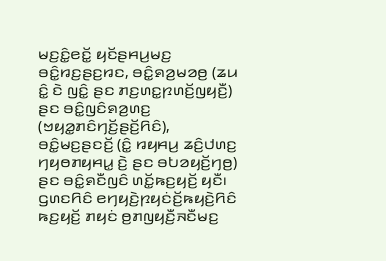ꤗꤢ꤬ꤢꤨ꤭ꤕꤢꤩ꤭ ꤟꤢꤩꤔꤌꤣ꤬ꤗꤢ꤬ ꤋꤢꤨ꤭ꤙꤢ꤬ꤔꤢ꤬ꤙꤢ, ꤋꤢꤨ꤭ꤎꤤ꤬ꤗꤤꤥ꤬ (ꤘꤣ ꤢꤨ꤭ ꤢꤧ ꤜꤢꤨ꤭ ꤔꤢ ꤊꤢ꤬ꤛꤢ꤭ꤐꤛꤢꤩ꤬ꤜꤟꤢꤪ꤬) ꤔꤢ ꤋꤢꤨ꤭ꤜꤢꤨꤎꤤ꤬ꤛꤢ꤬ (ꤠꤟꤤ꤭ꤊꤢꤨꤚꤢꤩ꤬ꤔꤢꤩ꤬ꤖꤢꤨ), ꤋꤢꤨ꤭ꤗꤢ꤬ꤔꤢꤢꤩ꤬ (ꤢꤨ꤭ ꤙꤟꤌꤣ꤬ ꤘꤢꤨ꤬ꤓꤛꤢ꤬ ꤚꤟꤥꤊꤟꤌꤣ꤭ ꤢꤧ꤬ ꤔꤢ ꤋꤝꤤꤟꤢꤩ꤬ꤚꤥ꤬) ꤔꤢ ꤋꤢꤨ꤭ꤎꤢꤪꤜꤢꤨ ꤛꤢꤩ꤭ꤒꤢ꤬ꤟꤢꤩ꤬ ꤟꤢꤪ꤯
ꤞꤛꤢꤖꤢꤨ ꤕꤚꤟꤢꤧ꤬ꤐꤟꤢꤦꤢꤩ꤬ꤒꤟꤢꤧ꤬ꤖꤢꤨ ꤒꤢ꤬ꤟꤢꤩ꤬ ꤊꤟꤢꤦ ꤥ꤬ꤊꤜꤟꤢꤪ꤬ꤏꤢꤪꤗꤢ꤬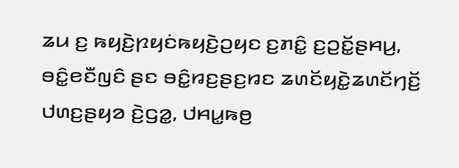ꤘꤣ ꤢ꤬ ꤒꤟꤢꤧ꤬ꤐꤟꤢꤦꤒꤟꤢꤧ꤬ꤑꤟꤢ ꤢ꤬ꤊꤢꤨ꤭ ꤢ꤬ꤑꤢꤩ꤭ꤔꤌꤣ꤬, ꤋꤢꤨ꤭ꤕꤢꤪꤜꤢꤨ ꤔꤢ ꤋꤢꤨ꤭ꤙꤢ꤬ꤔꤢ꤬ꤙꤢ ꤘꤛꤢꤩꤟꤢꤧ꤭ꤘꤛꤢꤩꤚꤢꤩ꤬ ꤓꤛꤢ꤬ꤔꤟꤤ ꤢꤧ꤬ꤞꤤ꤭, ꤓꤌꤣ꤭ꤒꤥ꤬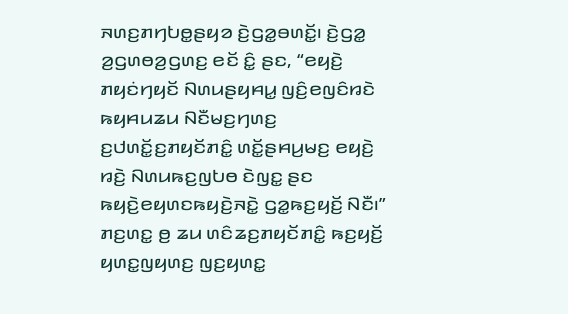ꤏꤛꤢ꤬ꤊꤚꤝꤥ꤭ꤔꤟꤤ ꤢꤧ꤬ꤞꤤ꤭ꤋꤛꤢꤩ꤭꤯ ꤢꤧ꤬ꤞꤤ꤭ ꤤ꤬ꤞꤛꤥꤤ꤬ꤞꤛꤢ꤬ ꤕꤢꤩ ꤢꤨ꤭ ꤔꤢ, “ꤕꤟꤢꤧ꤬ ꤊꤟꤢꤦꤚꤟꤢꤩ ꤡꤛꤣꤔꤟꤌꤣ꤭ ꤜꤢꤨ꤬ꤕꤜꤢꤨꤙꤢꤧ ꤒꤟꤌꤣꤘꤣ ꤡꤢꤪꤗꤢ꤬ꤚꤛꤢ꤬ ꤢ꤬ꤓꤛꤢꤩ꤭ꤢ꤬ꤊꤟꤢꤩꤊꤢꤨ꤭ ꤛꤢꤩ꤭ꤔꤌꤣ꤬ꤗꤢ꤬ ꤕꤟꤢꤧ꤬ ꤙꤢꤧ꤬ ꤡꤛꤣꤒꤢ꤬ꤜꤝꤥ ꤢꤧꤜꤢ꤭ ꤔꤢ ꤒꤟꤢꤧ꤬ꤕꤟꤛꤢꤒꤟꤢꤧ꤬ꤏꤢꤧ꤭ ꤞꤤ꤭ꤒꤢ꤬ꤟꤢꤩ꤬ ꤡꤢꤪ꤯”
ꤊꤢ꤬ꤛꤢ꤭ ꤥ꤬ ꤘꤣ ꤛꤢꤨꤘꤢ꤬ꤊꤟꤢꤩꤊꤢꤨ꤭ ꤒꤢ꤬ꤟꤢꤩ꤬ ꤟꤛꤢ꤭ꤜꤟꤛꤢ꤬ ꤜꤢ꤬ꤟꤛꤢ꤭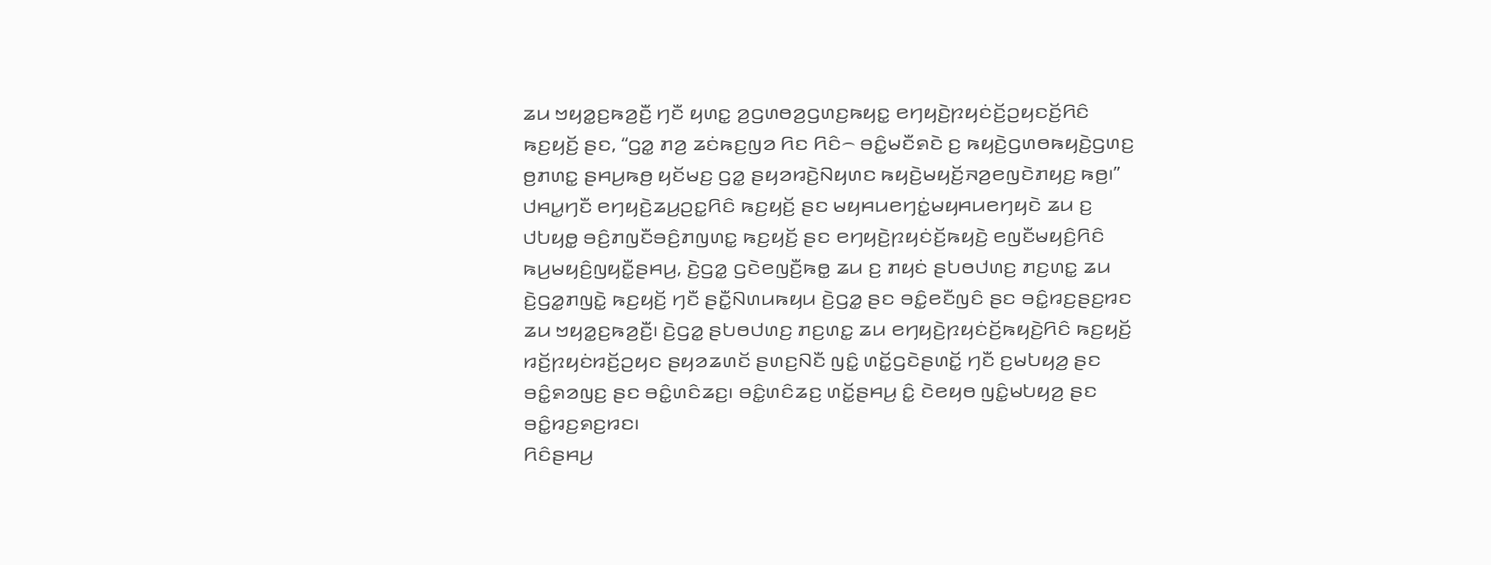ꤘꤣ ꤠꤟꤤ꤭ꤢ꤬ꤒꤤ꤬ꤢꤪ꤬ ꤚꤢꤪ ꤟꤛꤢ꤭ ꤤ꤬ꤞꤛꤥꤤ꤬ꤞꤛꤢ꤬ꤒꤟꤢ꤭ ꤕꤚꤟꤢꤧ꤬ꤐꤟꤢꤦꤢꤩ꤬ꤑꤟꤢꤢꤩ꤬ꤖꤢꤨ ꤒꤢ꤬ꤟꤢꤩ꤬ ꤔꤢ, “ꤞꤤ꤭ ꤊꤤ꤬ ꤘꤢꤦꤒꤢ꤬ꤜꤤ ꤖꤢ ꤖꤢꤨ꤮ ꤋꤢꤨ꤭ꤗꤢꤪꤎꤢꤧ ꤢ꤬ ꤒꤟꤢꤧ꤬ꤞꤛꤥꤒꤟꤢꤧ꤬ꤞꤛꤢ꤬ ꤥ꤬ꤊꤛꤢ꤭ ꤔꤌꤣ꤬ꤒꤥ꤬ ꤟꤢꤩꤗꤢ꤬ ꤞꤤ꤭ ꤔꤟꤤꤙꤢꤧ꤬ꤡꤟꤛꤢ ꤒꤟꤢꤧ꤬ꤗꤟꤢꤩ꤬ꤏꤤ꤬ꤕꤜꤢꤧꤊꤟꤢ꤬ ꤒꤥ꤬꤯”
ꤓꤌꤣ꤭ꤚꤢꤪ ꤕꤚꤟꤢꤧ꤬ꤘꤣ꤬ꤑꤢ꤭ꤖꤢꤨ ꤒꤢ꤬ꤟꤢꤩ꤬ ꤔꤢ ꤗꤟꤌꤣꤕꤚꤢꤦ꤭ꤗꤟꤌꤣꤕꤚꤟꤢꤧ ꤘꤣ ꤢ꤬ ꤓꤝꤟꤥ꤭ ꤋꤢꤨ꤬ꤊꤜꤢꤪꤋꤢꤨ꤬ꤊꤜꤛꤢ꤭ ꤒꤢ꤬ꤟꤢꤩ꤬ ꤔꤢ ꤕꤚꤟꤢꤧ꤬ꤐꤟꤢꤦꤢꤩ꤬ꤒꤟꤢꤧ꤬ ꤕꤜꤢꤪꤗꤟꤢꤨ꤬ꤖꤢꤨ ꤒꤣ꤬ꤗꤟꤢꤨ꤬ꤜꤟꤢꤪ꤭ꤔꤌꤣ꤬, ꤢꤧ꤬ꤞꤤ꤭ ꤞꤢꤧꤕꤜꤢꤪ꤬ꤒꤥ꤭ ꤘꤣ ꤢ꤬ ꤊꤟꤢꤦ ꤔꤝꤥꤓꤛꤢ꤬ ꤊꤢ꤬ꤛꤢ꤭ ꤘꤣ ꤢꤧ꤬ꤞꤤ꤭ꤊꤜꤢꤧ꤭ ꤒꤢ꤬ꤟꤢꤩ꤬ ꤚꤢꤪ ꤔꤢꤪ꤭ꤡꤛꤣꤒꤟꤣ ꤢꤧ꤬ꤞꤤ꤭ ꤔꤢ ꤋꤢꤨ꤭ꤕꤢꤪꤜꤢꤨ ꤔꤢ ꤋꤢꤨ꤭ꤙꤢ꤬ꤔꤢ꤬ꤙꤢ ꤘꤣ ꤠꤟꤤ꤭ꤢ꤬ꤒꤤ꤬ꤢꤪ꤬꤯ ꤢꤧ꤬ꤞꤤ꤭ ꤔꤝꤥꤓꤛꤢ꤬ ꤊꤢ꤬ꤛꤢ꤭ ꤘꤣ ꤕꤚꤟꤢꤧ꤬ꤐꤟꤢꤦꤢꤩ꤬ꤒꤟꤢꤧ꤬ꤖꤢꤨ ꤒꤢ꤬ꤟꤢꤩ꤬ ꤙꤢꤩ꤬ꤐꤟꤢꤦꤙꤢꤩ꤬ꤑꤟꤢ ꤔꤟꤤꤘꤛꤢꤩ ꤔꤛꤢ꤬ꤡꤢꤪ ꤜꤢꤨ꤭ ꤛꤢꤩ꤭ꤞꤢꤧꤔꤛꤢꤩ꤭ ꤚꤢꤪ ꤢ꤬ꤗꤝꤟꤤ꤬ ꤔꤢ ꤋꤢꤨ꤭ꤎꤤꤜꤢ꤬ ꤔꤢ ꤋꤢꤨ꤭ꤛꤢꤨꤘꤢ꤬꤯ ꤋꤢꤨ꤭ꤛꤢꤨꤘꤢ꤬ ꤛꤢꤩ꤭ꤔꤌꤣ꤬ ꤢꤨ꤭ ꤢꤧꤕꤟꤥ ꤜꤢꤨ꤭ꤗꤝꤟꤤ꤬ ꤔꤢ ꤋꤢꤨ꤭ꤙꤢ꤬ꤎꤢ꤬ꤙꤢ꤯
ꤖꤢꤨꤔꤌꤣ꤬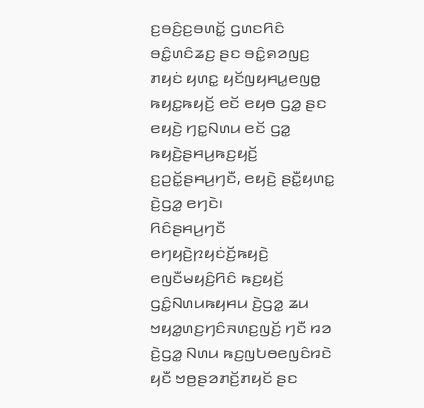ꤢ꤬ꤋꤢꤨ꤬ꤢ꤬ꤋꤛꤢꤩ꤭ ꤞꤛꤢꤖꤢꤨ ꤋꤢꤨ꤭ꤛꤢꤨꤘꤢ꤬ ꤔꤢ ꤋꤢꤨ꤭ꤎꤤꤜꤢ꤬ ꤊꤟꤢꤦ ꤟꤛꤢ꤭ ꤟꤢꤩꤜꤟꤌꤣ꤭ꤕꤜꤥ꤭ ꤒꤟꤢ꤭ꤒꤟꤢꤩ꤬ ꤕꤢꤩ ꤕꤟꤥ ꤞꤤ꤭ ꤔꤢ ꤕꤟꤢꤧ꤬ ꤚꤢ꤭ꤡꤛꤣ ꤕꤢꤩ ꤞꤤ꤭ ꤒꤟꤢꤧ꤬ꤔꤌꤣ꤬ꤒꤢ꤬ꤟꤢꤩ꤬ ꤢ꤬ꤑꤢꤩ꤭ꤔꤌꤣ꤬ꤚꤢꤪ, ꤕꤟꤢꤧ꤬ ꤔꤢꤪ꤭ꤟꤛꤢ꤭ ꤢꤧ꤬ꤞꤤ꤭ ꤕꤚꤢꤧ꤯
ꤖꤢꤨꤔꤌꤣ꤬ꤚꤢꤪ ꤕꤚꤟꤢꤧ꤬ꤐꤟꤢꤦꤢꤩ꤬ꤒꤟꤢꤧ꤬ ꤕꤜꤢꤪꤗꤟꤢꤨ꤬ꤖꤢꤨ ꤒꤢ꤬ꤟꤢꤩ꤬ ꤞꤢꤨ꤭ꤡꤛꤣꤒꤟꤌꤣ ꤢꤧ꤬ꤞꤤ꤭ ꤘꤣ ꤠꤟꤤ꤭ꤛꤢ꤬ꤚꤢꤨꤏꤛꤢ꤬ꤜꤢꤩ꤬ ꤚꤢꤪ ꤙꤤ ꤢꤧ꤬ꤞꤤ꤭ ꤡꤛꤣ ꤒꤢ꤬ꤜꤝꤥꤕꤜꤢꤨꤙꤢꤧ ꤟꤢꤪ ꤠꤥ꤬ꤔꤤꤊꤢꤩ꤬ꤊꤟꤢꤩ ꤔꤢ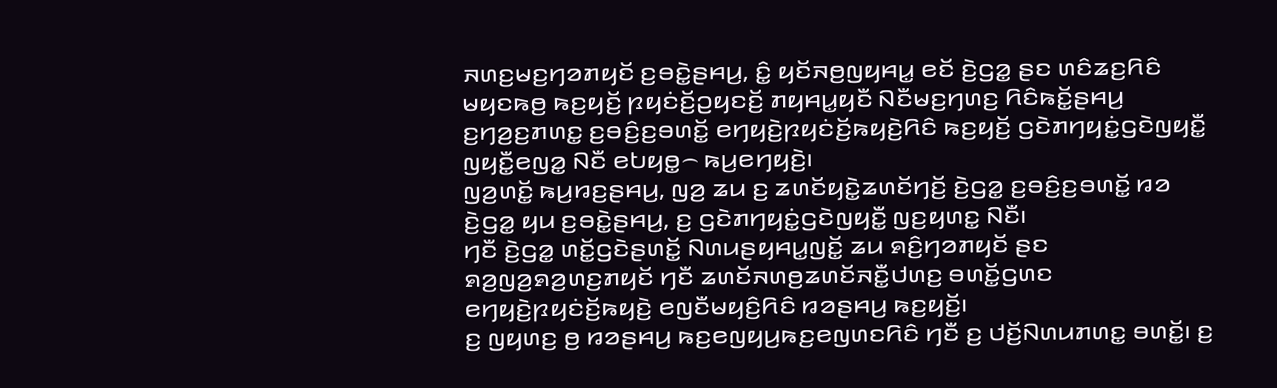ꤏꤛꤢ꤬ꤗꤢ꤬ꤚꤤꤊꤟꤢꤩ ꤢ꤬ꤋꤢꤧ꤭ꤔꤌꤣ꤬, ꤢꤨ꤭ ꤟꤢꤩꤏꤥ꤬ꤜꤟꤌꤣ꤭ ꤕꤢꤩ ꤢꤧ꤬ꤞꤤ꤭ ꤔꤢ ꤛꤢꤨꤘꤢ꤬ꤖꤢꤨ ꤗꤟꤢꤒꤥ꤬ ꤒꤢ꤬ꤟꤢꤩ꤬ ꤐꤟꤢꤦꤢꤩ꤬ꤑꤟꤢꤢꤩ꤬ ꤊꤟꤌꤣ꤭ꤟꤢꤪ ꤡꤢꤪꤗꤢ꤬ꤚꤛꤢ꤬ ꤖꤢꤨꤒꤢꤩ꤭ꤔꤌꤣ꤬ ꤢ꤬ꤚꤤ꤬ꤢ꤬ꤊꤛꤢ꤭ ꤢ꤬ꤋꤢꤨ꤬ꤢ꤬ꤋꤛꤢꤩ꤭ ꤕꤚꤟꤢꤧ꤬ꤐꤟꤢꤦꤢꤩ꤬ꤒꤟꤢꤧ꤬ꤖꤢꤨ ꤒꤢ꤬ꤟꤢꤩ꤬ ꤞꤢꤧꤊꤚꤟꤢꤦ꤭ꤞꤢꤧꤜꤟꤢꤪ꤭ ꤜꤟꤢꤪ꤭ꤕꤜꤤ꤭ ꤡꤢꤪ ꤕꤝꤟꤥ꤭꤮ ꤒꤣ꤬ꤕꤚꤟꤢꤧ꤬꤯
ꤜꤤ꤬ꤛꤢꤩ꤭ ꤒꤣ꤬ꤙꤢ꤬ꤔꤌꤣ꤬, ꤜꤤ꤬ ꤘꤣ ꤢ꤬ ꤘꤛꤢꤩꤟꤢꤧ꤭ꤘꤛꤢꤩꤚꤢꤩ꤬ ꤢꤧ꤬ꤞꤤ꤭ ꤢ꤬ꤋꤢꤨ꤬ꤢ꤬ꤋꤛꤢꤩ꤭ ꤙꤤ ꤢꤧ꤬ꤞꤤ꤭ ꤟꤣ ꤢ꤬ꤋꤢꤧ꤭ꤔꤌꤣ꤬, ꤢ꤬ ꤞꤢꤧꤊꤚꤟꤢꤦ꤭ꤞꤢꤧꤜꤟꤢꤪ꤭ ꤜꤢ꤬ꤟꤛꤢ꤭ ꤡꤢꤪ꤯
ꤚꤢꤪ ꤢꤧ꤬ꤞꤤ꤭ ꤛꤢꤩ꤭ꤞꤢꤧꤔꤛꤢꤩ꤭ ꤡꤛꤣꤔꤟꤌꤣ꤭ꤜꤢꤩ꤭ ꤘꤣ ꤎꤢꤨ꤬ꤚꤤꤊꤟꤢꤩ ꤔꤢ ꤎꤤ꤬ꤜꤤ꤬ꤎꤤ꤬ꤛꤢ꤬ꤊꤟꤢꤩ ꤚꤢꤪ ꤘꤛꤢꤩꤏꤛꤥ꤬ꤘꤛꤢꤩꤏꤢꤪ꤭ꤓꤛꤢ꤬ ꤋꤛꤢꤩ꤭ꤞꤛꤢ ꤕꤚꤟꤢꤧ꤬ꤐꤟꤢꤦꤢꤩ꤬ꤒꤟꤢꤧ꤬ ꤕꤜꤢꤪꤗꤟꤢꤨ꤬ꤖꤢꤨ ꤙꤤꤔꤌꤣ꤬ ꤒꤢ꤬ꤟꤢꤩ꤬꤯
ꤢ꤬ ꤜꤟꤛꤢ꤬ ꤥ꤬ ꤙꤤꤔꤌꤣ꤬ ꤒꤢ꤬ꤕꤜꤟꤣ꤬ꤒꤢ꤬ꤕꤜꤛꤢꤖꤢꤨ ꤚꤢꤪ ꤢ꤬ ꤓꤢꤩ꤬ꤡꤛꤣꤊꤛꤢ꤭ ꤋꤛꤢꤩ꤭꤯ ꤢ꤬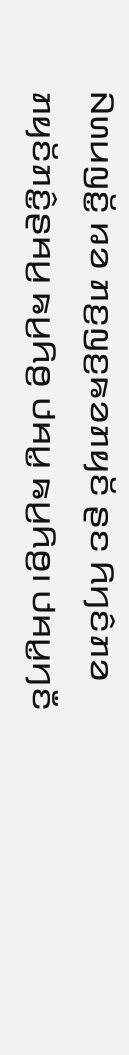ꤡꤛꤣꤜꤢꤩ꤭ ꤙꤤ ꤊꤢ꤬ꤜꤢ꤬ꤒꤤꤊꤟꤢꤩ ꤔꤢ ꤖꤚꤢꤨꤊꤤ ꤊꤟꤢꤩꤊꤢꤨ꤭ꤔꤌꤣ꤬ ꤒꤣ꤬ꤖꤥ꤬ ꤓꤌꤣ꤭ ꤒꤣ꤬ꤖꤥ꤬꤯ ꤓꤌꤣ꤭ꤚꤢꤪ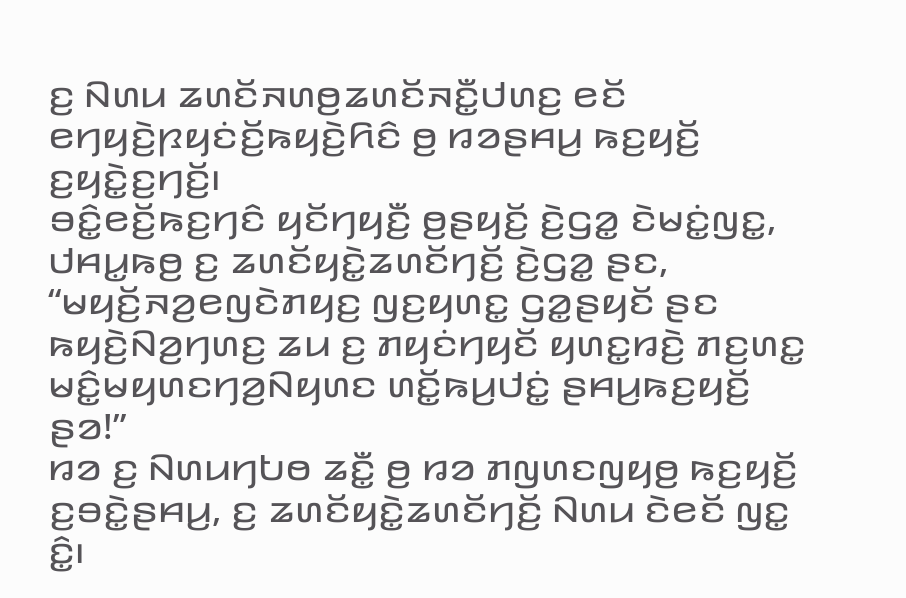ꤢ꤬ ꤡꤛꤣ ꤘꤛꤢꤩꤏꤛꤥ꤬ꤘꤛꤢꤩꤏꤢꤪ꤭ꤓꤛꤢ꤬ ꤕꤢꤩ ꤕꤚꤟꤢꤧ꤬ꤐꤟꤢꤦꤢꤩ꤬ꤒꤟꤢꤧ꤬ꤖꤢꤨ ꤥ꤬ ꤙꤤꤔꤌꤣ꤬ ꤒꤢ꤬ꤟꤢꤩ꤬ ꤢ꤬ꤟꤢꤧ꤭ꤢ꤬ꤚꤢꤩ꤬꤯
ꤋꤢꤨ꤭ꤕꤢꤩ꤬ꤒꤢ꤬ꤚꤢꤨ ꤟꤢꤩꤚꤟꤢꤪ꤬ ꤥ꤬ꤔꤟꤢꤩ꤬ ꤢꤧ꤬ꤞꤤ꤭ ꤢꤧꤗꤢꤦ꤭ꤜꤢ꤭, ꤓꤌꤣ꤭ꤒꤥ꤬ ꤢ꤬ ꤘꤛꤢꤩꤟꤢꤧ꤭ꤘꤛꤢꤩꤚꤢꤩ꤬ ꤢꤧ꤬ꤞꤤ꤭ ꤔꤢ, “ꤗꤟꤢꤩ꤬ꤏꤤ꤬ꤕꤜꤢꤧꤊꤟꤢ꤬ ꤜꤢ꤬ꤟꤛꤢ꤭ ꤞꤤ꤭ꤔꤟꤢꤩ ꤔꤢ ꤒꤟꤢꤧ꤬ꤡꤤ꤬ꤚꤛꤢ꤬ ꤘꤣ ꤢ꤬ ꤊꤟꤢꤦꤚꤟꤢꤩ ꤟꤛꤢ꤭ꤙꤢꤧ꤬ ꤊꤢ꤬ꤛꤢ꤭ ꤗꤢꤨ꤭ꤗꤟꤛꤢꤚꤤ꤬ꤡꤟꤛꤢ ꤛꤢꤩ꤭ꤒꤣ꤬ꤓꤢꤦ꤭ ꤔꤌꤣ꤬ꤒꤢ꤬ꤟꤢꤩ꤬ ꤔꤤ!”
ꤙꤤ ꤢ꤬ ꤡꤛꤣꤚꤝꤥ ꤘꤢꤪ꤭ ꤥ꤬ ꤙꤤ ꤊꤜꤛꤢꤜꤟꤥ꤬ ꤒꤢ꤬ꤟꤢꤩ꤬ ꤢ꤬ꤋꤢꤧ꤭ꤔꤌꤣ꤬, ꤢ꤬ ꤘꤛꤢꤩꤟꤢꤧ꤭ꤘꤛꤢꤩꤚꤢꤩ꤬ ꤡꤛꤣ ꤢꤧꤕꤢꤩ ꤜꤢ꤭ ꤢꤨ꤭꤯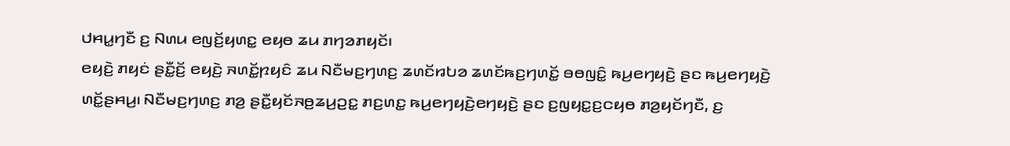ꤓꤌꤣ꤭ꤚꤢꤪ ꤢ꤬ ꤡꤛꤣ ꤕꤜꤢꤩ꤬ꤟꤛꤢ꤭ ꤕꤟꤥ ꤘꤣ ꤊꤚꤤꤊꤟꤢꤩ꤯
ꤕꤟꤢꤧ꤬ ꤊꤟꤢꤦ ꤔꤢꤪ꤭ꤢꤩ꤬ ꤕꤟꤢꤧ꤬ ꤏꤛꤢꤩ꤭ꤐꤟꤢꤨ ꤘꤣ ꤡꤢꤪꤗꤢ꤬ꤚꤛꤢ꤬ ꤘꤛꤢꤩꤙꤝꤤ ꤘꤛꤢꤩꤒꤢ꤬ꤚꤛꤢꤩ꤭ ꤋꤥꤜꤢꤨ꤭ ꤒꤣ꤬ꤕꤚꤟꤢꤧ꤬ ꤔꤢ ꤒꤣ꤬ꤕꤚꤟꤢꤧ꤬ ꤛꤢꤩ꤭ꤔꤌꤣ꤬꤯ ꤡꤢꤪꤗꤢ꤬ꤚꤛꤢ꤬ ꤊꤤ꤬ ꤔꤢꤪ꤭ꤟꤢꤩꤏꤥ꤬ꤘꤣ꤬ꤑꤢ꤭ ꤊꤢ꤬ꤛꤢ꤭ ꤒꤣ꤬ꤕꤚꤟꤢꤧ꤬ꤕꤚꤟꤢꤧ꤬ ꤔꤢ ꤢ꤬ꤜꤟꤢ꤭ꤢ꤬ꤍꤟꤥ ꤊꤤ꤬ꤟꤢꤩꤚꤢꤪ, ꤢ꤬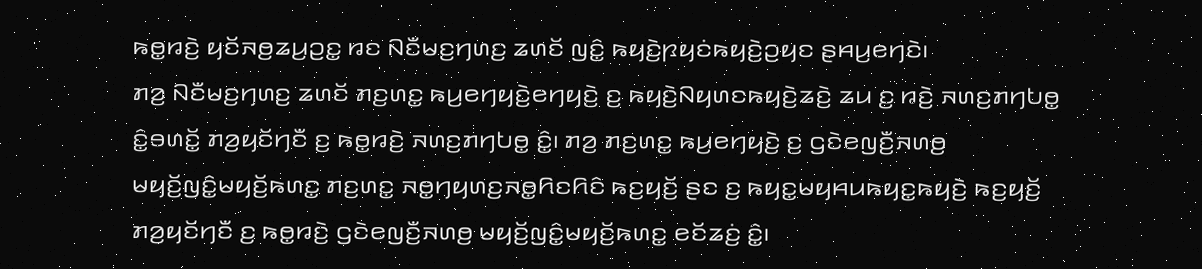ꤒꤥ꤭ꤙꤢꤧ꤬ ꤟꤢꤩꤏꤥ꤬ꤘꤣ꤬ꤑꤢ꤭ ꤙꤢ ꤡꤢꤪꤗꤢ꤬ꤚꤛꤢ꤬ ꤘꤛꤢꤩ ꤜꤢꤨ꤭ ꤒꤟꤢꤧ꤬ꤐꤟꤢꤦꤒꤟꤢꤧ꤬ꤑꤟꤢ ꤔꤌꤣ꤬ꤕꤚꤢꤧ꤯
ꤊꤤ꤬ ꤡꤢꤪꤗꤢ꤬ꤚꤛꤢ꤬ ꤘꤛꤢꤩ ꤊꤢ꤬ꤛꤢ꤭ ꤒꤣ꤬ꤕꤚꤟꤢꤧ꤬ꤕꤚꤟꤢꤧ꤬ ꤢ꤬ ꤒꤟꤢꤧ꤬ꤡꤟꤛꤢꤒꤟꤢꤧ꤬ꤘꤢꤧ꤬ ꤘꤣ ꤢ꤬ ꤙꤢꤧ꤬ ꤏꤛꤢ꤬ꤊꤚꤝꤥ꤭ ꤢꤨ꤭ꤋꤛꤢꤩ꤭ ꤊꤤ꤬ꤟꤢꤩꤚꤢꤪ ꤢ꤬ ꤒꤥ꤭ꤙꤢꤧ꤬ ꤏꤛꤢ꤬ꤊꤚꤝꤥ꤭ ꤢꤨ꤭꤯ ꤊꤤ꤬ ꤊꤢ꤬ꤛꤢ꤭ ꤒꤣ꤬ꤕꤚꤟꤢꤧ꤬ ꤢ꤬ ꤞꤢꤧꤕꤜꤢꤪ꤬ꤏꤛꤥ꤬ ꤗꤟꤢꤩ꤬ꤜꤢꤨ꤭ꤗꤟꤢꤩ꤬ꤒꤛꤢ꤭ ꤊꤢ꤬ꤛꤢ꤭ ꤏꤥ꤭ꤚꤟꤛꤢ꤬ꤏꤥ꤭ꤖꤢꤖꤢꤨ ꤒꤢ꤬ꤟꤢꤩ꤬ ꤔꤢ ꤢ꤬ ꤒꤟꤢ꤭ꤗꤟꤌꤣꤒꤟꤢ꤭ꤒꤟꤢꤧ꤬ ꤒꤢ꤬ꤟꤢꤩ꤬ ꤊꤤ꤬ꤟꤢꤩꤚꤢꤪ ꤢ꤬ ꤒꤥ꤭ꤙꤢꤧ꤬ ꤞꤢꤧꤕꤜꤢꤪ꤬ꤏꤛꤥ꤬ ꤗꤟꤢꤩ꤬ꤜꤢꤨ꤭ꤗꤟꤢꤩ꤬ꤒꤛꤢ꤭ ꤕꤢꤩꤘꤢꤦ꤬ ꤢꤨ꤭꤯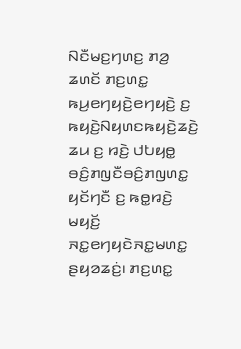ꤡꤢꤪꤗꤢ꤬ꤚꤛꤢ꤬ ꤊꤤ꤬ ꤘꤛꤢꤩ ꤊꤢ꤬ꤛꤢ꤭ ꤒꤣ꤬ꤕꤚꤟꤢꤧ꤬ꤕꤚꤟꤢꤧ꤬ ꤢ꤬ ꤒꤟꤢꤧ꤬ꤡꤟꤛꤢꤒꤟꤢꤧ꤬ꤘꤢꤧ꤬ ꤘꤣ ꤢ꤬ ꤙꤢꤧ꤬ ꤓꤝꤟꤥ꤭ ꤋꤢꤨ꤬ꤊꤜꤢꤪꤋꤢꤨ꤬ꤊꤜꤛꤢ꤭ ꤟꤢꤩꤚꤢꤪ ꤢ꤬ ꤒꤥ꤭ꤙꤢꤧ꤬ ꤗꤟꤢꤩ꤬ ꤏꤢ꤭ꤕꤚꤟꤢꤧꤏꤢ꤭ꤗꤛꤢ꤭ ꤔꤟꤤꤘꤢꤦ꤬꤯ ꤊꤢ꤬ꤛꤢ꤭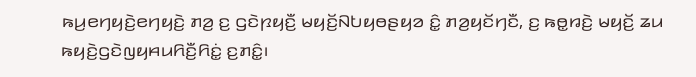ꤒꤣ꤬ꤕꤚꤟꤢꤧ꤬ꤕꤚꤟꤢꤧ꤬ ꤊꤤ꤬ ꤢ꤬ ꤞꤢꤧꤐꤟꤢꤪ꤬ ꤗꤟꤢꤩ꤬ꤡꤝꤟꤥꤔꤟꤤ ꤢꤨ꤭ ꤊꤤ꤬ꤟꤢꤩꤚꤢꤪ, ꤢ꤬ ꤒꤥ꤭ꤙꤢꤧ꤬ ꤗꤟꤢꤩ꤬ ꤘꤣ ꤒꤟꤢꤧ꤬ꤞꤢꤧꤜꤟꤌꤣꤖꤢꤪ꤬ꤖꤢꤦ꤭ ꤢ꤬ꤊꤢꤨ꤭꤯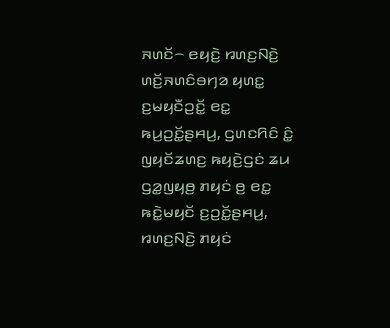ꤏꤛꤢꤩ꤮ ꤕꤟꤢꤧ꤬ ꤙꤛꤢ꤬ꤡꤢꤧ꤬ ꤛꤢꤩ꤬ꤏꤛꤢꤨꤋꤚꤤ ꤟꤛꤢ꤭ ꤢ꤬ꤗꤟꤢꤪꤑꤢꤩ꤭ ꤕꤢ꤭ ꤒꤣ꤬ꤑꤢꤩ꤭ꤔꤌꤣ꤬, ꤞꤛꤢꤖꤢꤨ ꤢꤨ꤭ ꤜꤟꤢꤩꤘꤛꤢ꤬ ꤒꤟꤢꤧ꤬ꤞꤢꤦ ꤘꤣ ꤞꤤ꤭ꤜꤟꤥ꤬ ꤊꤟꤢꤦ ꤥ꤬ ꤕꤢ꤭ ꤒꤢꤧ꤭ꤗꤟꤢꤩ ꤢ꤬ꤑꤢꤩ꤭ꤔꤌꤣ꤬, ꤙꤛꤢ꤬ꤡꤢꤧ꤬ ꤊꤟꤢꤦ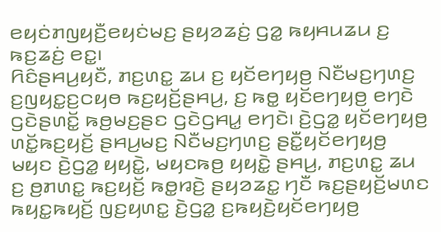ꤕꤟꤢꤦꤊꤜꤟꤢꤪ꤬ꤕꤟꤢꤦꤗꤢ꤬ ꤔꤟꤤꤘꤢꤦ꤬ ꤞꤤ꤭ ꤒꤟꤌꤣꤘꤣ ꤢ꤬ ꤒꤢ꤬ꤘꤢꤦ꤬ ꤕꤢ꤭꤯
ꤖꤢꤨꤔꤌꤣ꤬ꤟꤢꤪ, ꤊꤢ꤬ꤛꤢ꤭ ꤘꤣ ꤢ꤬ ꤟꤢꤩꤕꤚꤟꤥ꤬ ꤡꤢꤪꤗꤢ꤬ꤚꤛꤢ꤬ ꤢ꤬ꤜꤟꤢ꤭ꤢ꤬ꤍꤟꤥ ꤒꤢ꤬ꤟꤢꤩ꤬ꤔꤌꤣ꤬, ꤢ꤬ ꤒꤥ꤭ ꤟꤢꤩꤕꤚꤟꤥ꤬ ꤕꤚꤢꤧ ꤞꤢꤧꤔꤛꤢꤩ꤭ ꤒꤥ꤬ꤗꤢ꤬ꤔꤢ ꤞꤢꤧꤞꤌꤣ꤭ ꤕꤚꤢꤧ꤯ ꤢꤧ꤬ꤞꤤ꤭ ꤟꤢꤩꤕꤚꤟꤥ꤬ ꤛꤢꤩ꤭ꤒꤢ꤬ꤟꤢꤩ꤬ ꤔꤌꤣ꤬ꤗꤢ꤬ ꤡꤢꤪꤗꤢ꤬ꤚꤛꤢ꤬ ꤔꤢꤪ꤭ꤟꤢꤩꤕꤚꤟꤥ꤬ ꤗꤟꤢ ꤢꤧ꤬ꤞꤤ꤭ ꤟꤟꤢꤧ꤭, ꤗꤟꤢꤒꤥ꤬ ꤟꤟꤢꤧ꤭ ꤔꤌꤣ꤬, ꤊꤢ꤬ꤛꤢ꤭ ꤘꤣ ꤢ꤬ ꤥ꤬ꤊꤛꤢ꤭ ꤒꤢ꤬ꤟꤢꤩ꤬ ꤒꤥ꤭ꤙꤢꤧ꤬ ꤔꤟꤤꤘꤢ꤭ ꤚꤢꤪ ꤒꤢ꤬ꤔꤟꤢꤩ꤬ꤗꤛꤢ ꤒꤟꤢ꤭ꤒꤟꤢꤩ꤬ ꤜꤢ꤬ꤟꤛꤢ꤭ ꤢꤧ꤬ꤞꤤ꤭ ꤢ꤬ꤒꤟꤢꤧ꤬ꤟꤢꤩꤕꤚꤟꤥ꤬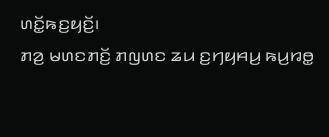ꤛꤢꤩ꤭ꤒꤢ꤬ꤟꤢꤩ꤬꤯
ꤊꤤ꤬ ꤗꤛꤢꤊꤢꤩ꤬ ꤊꤜꤛꤢ ꤘꤣ ꤢ꤬ꤚꤟꤌꤣ꤬ ꤒꤣ꤬ꤙꤥ꤭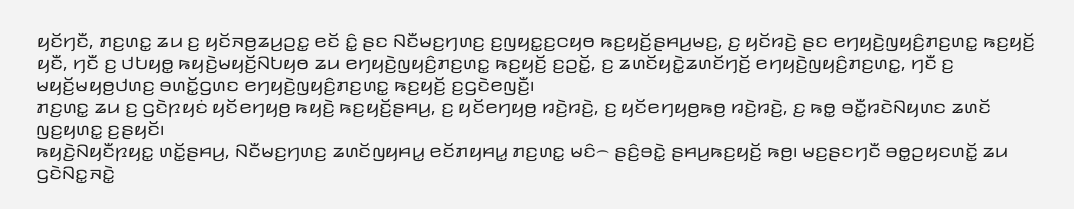ꤟꤢꤩꤚꤢꤪ, ꤊꤢ꤬ꤛꤢ꤭ ꤘꤣ ꤢ꤬ ꤟꤢꤩꤏꤥ꤬ꤘꤣ꤬ꤑꤢ꤭ ꤕꤢꤩ ꤢꤨ꤭ ꤔꤢ ꤡꤢꤪꤗꤢ꤬ꤚꤛꤢ꤬ ꤢ꤬ꤜꤟꤢ꤭ꤢ꤬ꤍꤟꤥ ꤒꤢ꤬ꤟꤢꤩ꤬ꤔꤌꤣ꤬ꤗꤢ꤬, ꤢ꤬ ꤟꤢꤩꤙꤢꤧ꤬ ꤔꤢ ꤕꤚꤟꤢꤧ꤬ꤜꤟꤢꤨ꤬ꤊꤢ꤬ꤛꤢ꤭ ꤒꤢ꤬ꤟꤢꤩ꤬ ꤟꤢꤪ, ꤚꤢꤪ ꤢ꤬ ꤓꤝꤟꤥ꤭ ꤒꤟꤢꤧ꤬ꤗꤟꤢꤩ꤬ꤡꤝꤟꤥ ꤘꤣ ꤕꤚꤟꤢꤧ꤬ꤜꤟꤢꤨ꤬ꤊꤢ꤬ꤛꤢ꤭ ꤒꤢ꤬ꤟꤢꤩ꤬ ꤢ꤬ꤑꤢꤩ꤭, ꤢ꤬ ꤘꤛꤢꤩꤟꤢꤧ꤭ꤘꤛꤢꤩꤚꤢꤩ꤬ ꤕꤚꤟꤢꤧ꤬ꤜꤟꤢꤨ꤬ꤊꤢ꤬ꤛꤢ꤭, ꤚꤢꤪ ꤢ꤬ ꤗꤟꤢꤩ꤬ꤗꤟꤥ꤬ꤓꤛꤢ꤬ ꤋꤛꤢꤩ꤭ꤞꤛꤢ ꤕꤚꤟꤢꤧ꤬ꤜꤟꤢꤨ꤬ꤊꤢ꤬ꤛꤢ꤭ ꤒꤢ꤬ꤟꤢꤩ꤬ ꤢ꤬ꤞꤢꤧꤕꤜꤢꤪ꤬꤯
ꤊꤢ꤬ꤛꤢ꤭ ꤘꤣ ꤢ꤬ ꤞꤢꤧꤐꤟꤢꤦ ꤟꤢꤩꤕꤚꤟꤥ꤬ ꤒꤟꤢꤧ꤬ ꤒꤢ꤬ꤟꤢꤩ꤬ꤔꤌꤣ꤬, ꤢ꤬ ꤟꤢꤩꤕꤚꤟꤥ꤬ ꤙꤢꤧ꤬ꤙꤢꤧ꤬, ꤢ꤬ ꤟꤢꤩꤕꤚꤟꤥ꤬ꤒꤥ꤬ ꤙꤢꤧ꤬ꤙꤢꤧ꤬, ꤢ꤬ ꤒꤥ꤭ ꤋꤢꤪ꤭ꤙꤢꤧꤡꤟꤛꤢ ꤘꤛꤢꤩ ꤜꤢ꤬ꤟꤛꤢ꤭ ꤢ꤬ꤔꤟꤢꤩ꤯
ꤒꤟꤢꤧ꤬ꤡꤟꤢꤪꤐꤟꤢ꤭ ꤛꤢꤩ꤭ꤔꤌꤣ꤬, ꤡꤢꤪꤗꤢ꤬ꤚꤛꤢ꤬ ꤘꤛꤢꤩꤜꤟꤌꤣ꤭ ꤕꤢꤩꤊꤟꤌꤣ꤭ ꤊꤢ꤬ꤛꤢ꤭ ꤗꤢꤨ꤮ ꤔꤢꤨ꤬ꤋꤢꤧ꤭ ꤔꤌꤣ꤬ꤒꤢ꤬ꤟꤢꤩ꤬ ꤒꤥ꤬꤯ ꤗꤢ꤬ꤔꤢꤚꤢꤪ ꤋꤥ꤭ꤑꤟꤢꤛꤢꤩ꤭ ꤘꤣ ꤞꤢꤧꤡꤢ꤭ꤏꤢꤧ꤭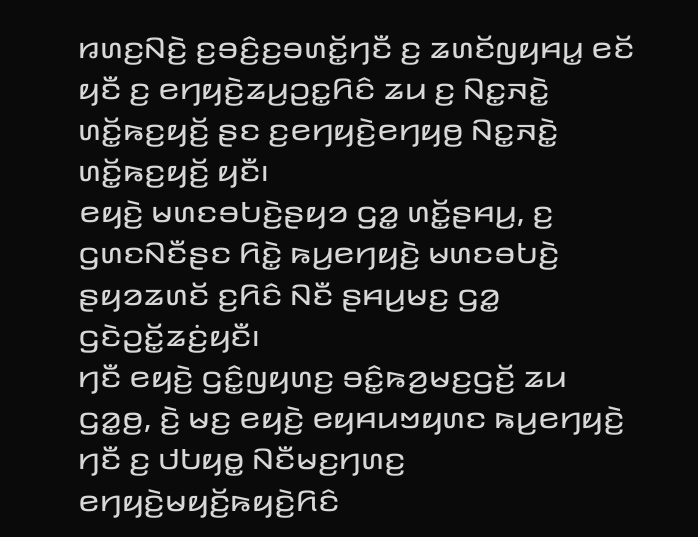ꤙꤛꤢ꤬ꤡꤢꤧ꤬ ꤢ꤬ꤋꤢꤨ꤬ꤢ꤬ꤋꤛꤢꤩ꤭ꤚꤢꤪ ꤢ꤬ ꤘꤛꤢꤩꤜꤟꤌꤣ꤭ ꤕꤢꤩ ꤟꤢꤪ ꤢ꤬ ꤕꤚꤟꤢꤧ꤬ꤘꤣ꤬ꤑꤢ꤭ꤖꤢꤨ ꤘꤣ ꤢ꤬ ꤡꤢ꤭ꤏꤢꤧ꤭ ꤛꤢꤩ꤭ꤒꤢ꤬ꤟꤢꤩ꤬ ꤔꤢ ꤢ꤬ꤕꤚꤟꤢꤧ꤬ꤕꤚꤟꤥ꤬ ꤡꤢ꤭ꤏꤢꤧ꤭ ꤛꤢꤩ꤭ꤒꤢ꤬ꤟꤢꤩ꤬ ꤟꤢꤪ꤯
ꤕꤟꤢꤧ꤬ ꤗꤛꤢꤋꤝꤢꤧ꤬ꤔꤟꤤ ꤞꤤ꤭ ꤛꤢꤩ꤭ꤔꤌꤣ꤬, ꤢ꤬ ꤞꤛꤢꤡꤢꤪꤔꤢ ꤖꤢꤧ꤭ ꤒꤣ꤬ꤕꤚꤟꤢꤧ꤬ ꤗꤛꤢꤋꤝꤢꤧ꤬ ꤔꤟꤤꤘꤛꤢꤩ ꤢ꤬ꤖꤢꤨ ꤡꤢꤪ ꤔꤌꤣ꤬ꤗꤢ꤬ ꤞꤤ꤭ ꤞꤢꤧꤑꤢꤩ꤭ꤘꤢꤦ꤬ꤟꤢꤪ꤯
ꤚꤢꤪ ꤕꤟꤢꤧ꤬ ꤞꤢꤨ꤭ꤜꤟꤛꤢ꤬ ꤋꤢꤨ꤭ꤒꤤ꤬ꤗꤢ꤬ꤞꤢꤩ꤬ ꤘꤣ ꤞꤤ꤭ꤥ꤬, ꤢꤧ꤬ ꤗꤢ꤬ ꤕꤟꤢꤧ꤬ ꤕꤟꤌꤣꤠꤟꤛꤢ ꤒꤣ꤬ꤕꤚꤟꤢꤧ꤬ ꤚꤢꤪ ꤢ꤬ ꤓꤝꤟꤥ꤭ ꤡꤢꤪꤗꤢ꤬ꤚꤛꤢ꤬ ꤕꤚꤟꤢꤧ꤬ꤗꤟꤢꤩ꤬ꤒꤟꤢꤧ꤬ꤖꤢꤨ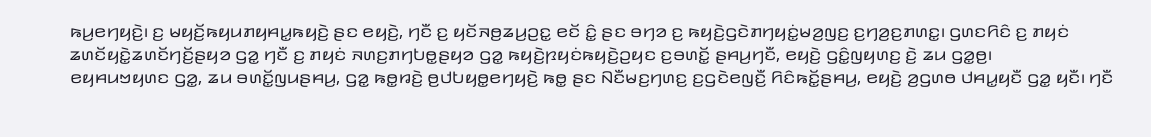ꤒꤣ꤬ꤕꤚꤟꤢꤧ꤬꤯ ꤢ꤬ ꤗꤟꤢꤩ꤬ꤒꤟꤣꤊꤟꤌꤣ꤭ꤒꤟꤢꤧ꤬ ꤔꤢ ꤕꤟꤢꤧ꤬, ꤚꤢꤪ ꤢ꤬ ꤟꤢꤩꤏꤥ꤬ꤘꤣ꤬ꤑꤢ꤭ ꤕꤢꤩ ꤢꤨ꤭ ꤔꤢ ꤋꤚꤤ ꤢ꤬ ꤒꤟꤢꤧ꤬ꤞꤢꤧꤊꤚꤟꤢꤦ꤭ꤗꤤ꤬ꤜꤢ꤬ ꤢ꤬ꤚꤤ꤬ꤢ꤬ꤊꤛꤢ꤭꤯ ꤞꤛꤢꤖꤢꤨ ꤢ꤬ ꤊꤟꤢꤦ ꤘꤛꤢꤩꤟꤢꤧ꤭ꤘꤛꤢꤩꤚꤢꤩ꤬ꤔꤟꤤ ꤞꤤ꤭ ꤚꤢꤪ ꤢ꤬ ꤊꤟꤢꤦ ꤏꤛꤢ꤬ꤊꤚꤝꤥ꤭ꤔꤟꤤ ꤞꤤ꤭ ꤒꤟꤢꤧ꤬ꤐꤟꤢꤦꤒꤟꤢꤧ꤬ꤑꤟꤢ ꤢ꤬ꤋꤛꤢꤩ꤭ ꤔꤌꤣ꤬ꤚꤢꤪ, ꤕꤟꤢꤧ꤬ ꤞꤢꤨ꤭ꤜꤟꤛꤢ꤬ ꤢꤧ꤬ ꤘꤣ ꤞꤤ꤭ꤥ꤬꤯
ꤕꤟꤌꤣꤠꤟꤛꤢ ꤞꤤ꤭, ꤘꤣ ꤋꤛꤢꤩ꤭ꤜꤣꤔꤌꤣ꤬, ꤞꤤ꤭ ꤒꤥ꤭ꤙꤢꤧ꤬ ꤥ꤬ꤓꤝꤟꤥ꤭ꤕꤚꤟꤢꤧ꤬ ꤒꤥ꤭ ꤔꤢ ꤡꤢꤪꤗꤢ꤬ꤚꤛꤢ꤬ ꤢ꤬ꤞꤢꤧꤕꤜꤢꤪ꤬ ꤖꤢꤨꤒꤢꤩ꤭ꤔꤌꤣ꤬, ꤕꤟꤢꤧ꤬ ꤤ꤬ꤞꤛꤥ ꤓꤌꤣ꤭ꤟꤢꤪ ꤞꤤ꤭ ꤟꤢꤪ꤯ ꤚꤢꤪ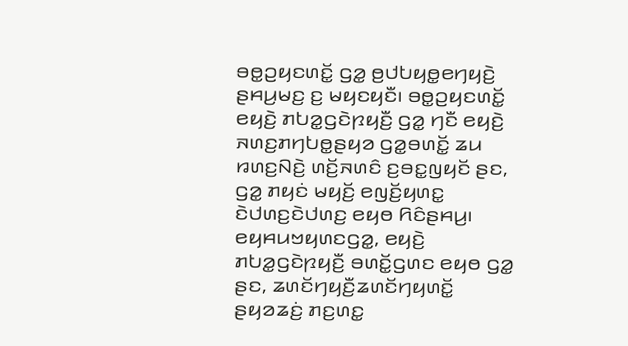ꤋꤥ꤭ꤑꤟꤢꤛꤢꤩ꤭ ꤞꤤ꤭ ꤥ꤬ꤓꤝꤟꤥ꤭ꤕꤚꤟꤢꤧ꤬ ꤔꤌꤣ꤬ꤗꤢ꤬ ꤢ꤬ ꤗꤟꤢꤟꤢꤪ꤯ ꤋꤥ꤭ꤑꤟꤢꤛꤢꤩ꤭ ꤕꤟꤢꤧ꤬ ꤊꤝꤤ꤭ꤞꤢꤧꤐꤟꤢꤪ꤬ ꤞꤤ꤭ ꤚꤢꤪ ꤕꤟꤢꤧ꤬ ꤏꤛꤢ꤬ꤊꤚꤝꤥ꤭ꤔꤟꤤ ꤞꤤ꤭ꤋꤛꤢꤩ꤭ ꤘꤣ ꤙꤛꤢ꤬ꤡꤢꤧ꤬ ꤛꤢꤩ꤬ꤏꤛꤢꤨ ꤢ꤬ꤋꤢ꤭ꤜꤟꤢꤩ ꤔꤢ, ꤞꤤ꤭ ꤊꤟꤢꤦ ꤗꤟꤢꤩ꤬ ꤕꤜꤢꤩ꤬ꤟꤛꤢ꤭ ꤢꤧꤓꤛꤢ꤬ꤢꤧꤓꤛꤢ꤬ ꤕꤟꤥ ꤖꤢꤨꤔꤌꤣ꤬꤯
ꤕꤟꤌꤣꤠꤟꤛꤢꤞꤤ꤭, ꤕꤟꤢꤧ꤬ ꤊꤝꤤ꤭ꤞꤢꤧꤐꤟꤢꤪ꤬ ꤋꤛꤢꤩ꤭ꤞꤛꤢ ꤕꤟꤥ ꤞꤤ꤭ ꤔꤢ, ꤘꤛꤢꤩꤚꤟꤢꤪ꤬ꤘꤛꤢꤩꤚꤟꤛꤢꤩ꤭ ꤔꤟꤤꤘꤢꤦ꤬ ꤊꤢ꤬ꤛꤢ꤭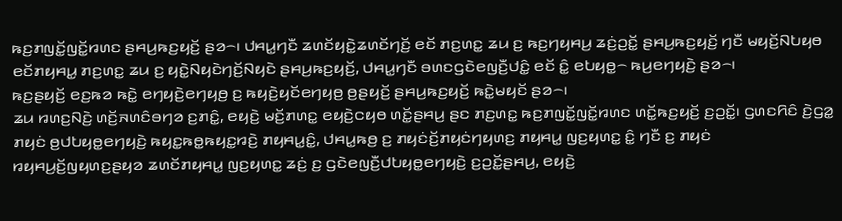ꤒꤢ꤬ꤊꤜꤢꤩ꤭ꤜꤢꤩ꤭ꤙꤛꤢ ꤔꤌꤣ꤬ꤒꤢ꤬ꤟꤢꤩ꤬ ꤔꤤ꤮꤯ ꤓꤌꤣ꤭ꤚꤢꤪ ꤘꤛꤢꤩꤟꤢꤧ꤭ꤘꤛꤢꤩꤚꤢꤩ꤬ ꤕꤢꤩ ꤊꤢ꤬ꤛꤢ꤭ ꤘꤣ ꤢ꤬ ꤒꤢ꤬ꤚꤟꤌꤣ꤬ ꤘꤢꤦ꤬ꤑꤢꤩ꤭ ꤔꤌꤣ꤬ꤒꤢ꤬ꤟꤢꤩ꤬ ꤚꤢꤪ ꤗꤟꤢꤩ꤬ꤡꤝꤟꤥ ꤕꤢꤩꤊꤟꤌꤣ꤭ ꤊꤢ꤬ꤛꤢ꤭ ꤘꤣ ꤢ꤬ ꤟꤢꤧ꤭ꤡꤟꤢꤧꤚꤢꤩ꤬ꤡꤟꤢꤧ ꤔꤌꤣ꤬ꤒꤢ꤬ꤟꤢꤩ꤬, ꤓꤌꤣ꤭ꤚꤢꤪ ꤋꤛꤢꤞꤢꤧꤕꤜꤢꤪ꤬ꤓꤢꤨ꤭ ꤕꤢꤩ ꤢꤨ꤭ ꤕꤝꤟꤥ꤭꤮ ꤒꤣ꤬ꤕꤚꤟꤢꤧ꤬ ꤔꤤ꤮꤯
ꤒꤢ꤬ꤔꤟꤢꤩ꤬ ꤕꤢ꤬ꤒꤤ ꤒꤢꤧ꤭ ꤕꤚꤟꤢꤧ꤬ꤕꤚꤟꤥ꤬ ꤢ꤬ ꤒꤟꤢꤧ꤬ꤟꤢꤩꤕꤚꤟꤥ꤬ ꤥ꤬ꤔꤟꤢꤩ꤬ ꤔꤌꤣ꤬ꤒꤢ꤬ꤟꤢꤩ꤬ ꤒꤢꤧ꤭ꤗꤟꤢꤩ ꤔꤤ꤮꤯
ꤘꤣ ꤙꤛꤢ꤬ꤡꤢꤧ꤬ ꤛꤢꤩ꤬ꤏꤛꤢꤨꤋꤚꤤ ꤢ꤬ꤊꤢꤨ꤭, ꤕꤟꤢꤧ꤬ ꤗꤢꤩ꤬ꤊꤛꤢ꤭ ꤕꤟꤢꤧ꤬ꤍꤟꤥ ꤛꤢꤩ꤭ꤔꤌꤣ꤬ ꤔꤢ ꤊꤢ꤬ꤛꤢ꤭ ꤒꤢ꤬ꤊꤜꤢꤩ꤭ꤜꤢꤩ꤭ꤙꤛꤢ ꤛꤢꤩ꤭ꤒꤢ꤬ꤟꤢꤩ꤬ ꤢ꤬ꤑꤢꤩ꤭꤯ ꤞꤛꤢꤖꤢꤨ ꤢꤧ꤬ꤞꤤ꤭ ꤊꤟꤢꤦ ꤥ꤬ꤓꤝꤟꤥ꤭ꤕꤚꤟꤢꤧ꤬ ꤒꤟꤢ꤭ꤒꤥ꤭ꤒꤟꤢ꤭ꤙꤢꤧ꤬ ꤊꤟꤌꤣ꤭ꤢꤨ꤭, ꤓꤌꤣ꤭ꤒꤥ꤬ ꤢ꤬ ꤊꤟꤢꤦꤢꤩ꤬ꤊꤟꤢꤦꤚꤟꤛꤢ꤬ ꤊꤟꤌꤣ꤭ ꤜꤢ꤬ꤟꤛꤢ꤭ ꤢꤨ꤭ ꤚꤢꤪ ꤢ꤬ ꤊꤟꤢꤦ ꤙꤟꤌꤣ꤬ꤢꤩ꤬ꤜꤟꤛꤢ꤬ꤔꤟꤤ ꤘꤛꤢꤩꤊꤟꤌꤣ꤭ ꤜꤢ꤬ꤟꤛꤢ꤭ ꤘꤢꤦ꤬ ꤢ꤬ ꤞꤢꤧꤕꤜꤢꤪ꤬ꤓꤝꤟꤥ꤭ꤕꤚꤟꤢꤧ꤬ ꤢ꤬ꤑꤢꤩ꤭ꤔꤌꤣ꤬, ꤕꤟꤢꤧ꤬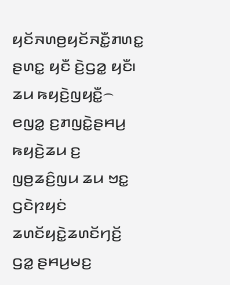ꤟꤢꤩꤏꤛꤥ꤬ꤟꤢꤩꤏꤢꤪ꤭ꤊꤛꤢ꤭ ꤔꤛꤢ꤭ ꤟꤢꤪ ꤢꤧ꤬ꤞꤤ꤭ ꤟꤢꤪ꤯
ꤘꤣ ꤒꤟꤢꤧ꤬ꤜꤟꤢꤪ꤭꤮ ꤕꤜꤤ꤭ ꤢ꤬ꤊꤜꤢꤧ꤭ꤔꤌꤣ꤬ ꤒꤟꤢꤧ꤬ꤘꤣ ꤢ꤬ ꤜꤥ꤬ꤘꤢꤨ꤬ꤜꤣ ꤘꤣ ꤠꤢ꤭ ꤞꤢꤧꤐꤟꤢꤦ ꤘꤛꤢꤩꤟꤢꤧ꤭ꤘꤛꤢꤩꤚꤢꤩ꤬ ꤞꤤ꤭ ꤔꤌꤣ꤬ꤗꤢ꤬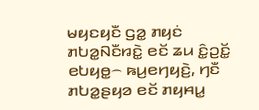ꤗꤟꤢꤟꤢꤪ ꤞꤤ꤭ ꤊꤟꤢꤦ ꤊꤝꤤ꤭ꤡꤢꤪꤙꤢꤧ꤭ ꤕꤢꤩ ꤘꤣ ꤢꤨ꤭ꤑꤢꤩ꤭ ꤕꤝꤟꤥ꤭꤮ ꤒꤣ꤬ꤕꤚꤟꤢꤧ꤬, ꤚꤢꤪ ꤊꤝꤤ꤭ꤔꤟꤤ ꤕꤢꤩ ꤊꤟꤌꤣ꤭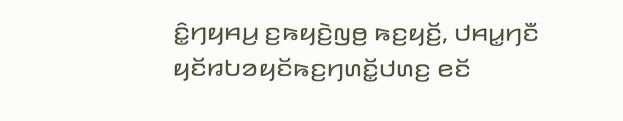ꤢꤨ꤭ꤚꤟꤌꤣ꤬ ꤢ꤬ꤒꤟꤢꤧ꤬ꤜꤥ꤬ ꤒꤢ꤬ꤟꤢꤩ꤬, ꤓꤌꤣ꤭ꤚꤢꤪ ꤟꤢꤩꤙꤝꤤꤟꤢꤩꤒꤢ꤬ꤚꤛꤢꤩ꤭ꤓꤛꤢ꤬ ꤕꤢꤩ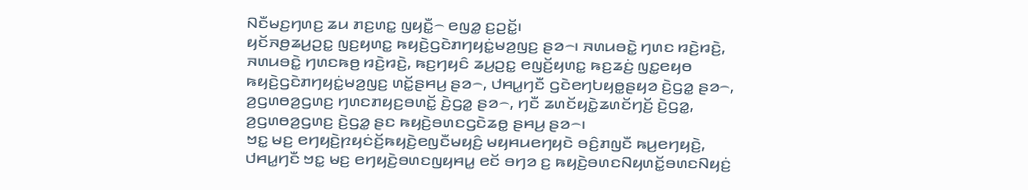ꤡꤢꤪꤗꤢ꤬ꤚꤛꤢ꤬ ꤘꤣ ꤊꤢ꤬ꤛꤢ꤭ ꤜꤟꤢꤪ꤭꤮ ꤕꤜꤤ꤭ ꤢ꤬ꤑꤢꤩ꤭꤯
ꤟꤢꤩꤏꤥ꤬ꤘꤣ꤬ꤑꤢ꤭ ꤜꤢ꤬ꤟꤛꤢ꤭ ꤒꤟꤢꤧ꤬ꤞꤢꤧꤊꤚꤟꤢꤦ꤭ꤗꤤ꤬ꤜꤢ꤬ ꤔꤤ꤮꤯ ꤏꤛꤣꤋꤢꤧ꤭ ꤚꤛꤢ ꤙꤢꤧ꤬ꤙꤢꤧ꤬, ꤏꤛꤣꤋꤢꤧ꤭ ꤚꤛꤢꤒꤥ꤬ ꤙꤢꤧ꤬ꤙꤢꤧ꤬, ꤒꤢ꤬ꤚꤟꤢꤨ ꤘꤣ꤬ꤑꤢ꤭ ꤕꤜꤢꤩ꤬ꤟꤛꤢ꤭ ꤒꤢ꤬ꤘꤢꤦ꤬ ꤜꤢ꤭ꤕꤟꤥ ꤒꤟꤢꤧ꤬ꤞꤢꤧꤊꤚꤟꤢꤦ꤭ꤗꤤ꤬ꤜꤢ꤬ ꤛꤢꤩ꤭ꤔꤌꤣ꤬ ꤔꤤ꤮, ꤓꤌꤣ꤭ꤚꤢꤪ ꤞꤢꤧꤕꤚꤝꤟꤥ꤭ꤔꤟꤤ ꤢꤧ꤬ꤞꤤ꤭ ꤔꤤ꤮, ꤤ꤬ꤞꤛꤥꤤ꤬ꤞꤛꤢ꤬ ꤚꤛꤢꤊꤟꤢ꤬ꤋꤛꤢꤩ꤭ ꤢꤧ꤬ꤞꤤ꤭ ꤔꤤ꤮, ꤚꤢꤪ ꤘꤛꤢꤩꤟꤢꤧ꤭ꤘꤛꤢꤩꤚꤢꤩ꤬ ꤢꤧ꤬ꤞꤤ꤭, ꤤ꤬ꤞꤛꤥꤤ꤬ꤞꤛꤢ꤬ ꤢꤧ꤬ꤞꤤ꤭ ꤔꤢ ꤒꤟꤢꤧ꤬ꤋꤛꤢꤞꤢꤧꤘꤥ꤭ ꤔꤌꤣ꤬ ꤔꤤ꤮꤯
ꤠꤢ꤭ ꤗꤢ꤬ ꤕꤚꤟꤢꤧ꤬ꤐꤟꤢꤦꤢꤩ꤬ꤒꤟꤢꤧ꤬ꤕꤜꤢꤪꤗꤟꤢꤨ꤬ ꤗꤟꤌꤣꤕꤚꤟꤢꤧ ꤋꤢꤨ꤬ꤊꤜꤢꤪ ꤒꤣ꤬ꤕꤚꤟꤢꤧ꤬, ꤓꤌꤣ꤭ꤚꤢꤪ ꤠꤢ꤭ ꤗꤢ꤬ ꤕꤚꤟꤢꤧ꤬ꤋꤛꤢꤜꤟꤌꤣ꤭ ꤕꤢꤩ ꤋꤚꤤ ꤢ꤬ ꤒꤟꤢꤧ꤬ꤋꤛꤢꤡꤟꤛꤢꤩ꤭ꤋꤛꤢꤡꤟꤢꤦ꤬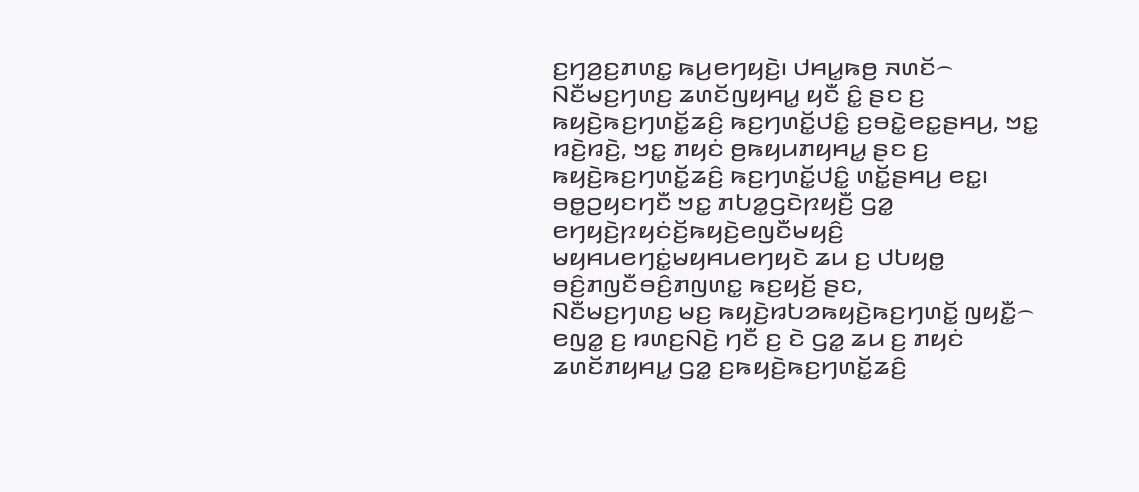ꤢ꤬ꤚꤤ꤬ꤢ꤬ꤊꤛꤢ꤭ ꤒꤣ꤬ꤕꤚꤟꤢꤧ꤬꤯ ꤓꤌꤣ꤭ꤒꤥ꤬ ꤏꤛꤢꤩ꤮ ꤡꤢꤪꤗꤢ꤬ꤚꤛꤢ꤬ ꤘꤛꤢꤩꤜꤟꤌꤣ꤭ ꤟꤢꤪ ꤢꤨ꤭ ꤔꤢ ꤢ꤬ ꤒꤟꤢꤧ꤬ꤒꤢ꤬ꤚꤛꤢꤩ꤭ꤘꤢꤨ꤬ ꤒꤢ꤬ꤚꤛꤢꤩ꤭ꤓꤢꤨ꤭ ꤢ꤬ꤋꤢꤧ꤭ꤕꤢ꤭ꤔꤌꤣ꤬, ꤠꤢ꤭ ꤙꤢꤧ꤬ꤙꤢꤧ꤬, ꤠꤢ꤭ ꤊꤟꤢꤦ ꤥ꤬ꤒꤟꤣꤊꤟꤌꤣ꤭ ꤔꤢ ꤢ꤬ ꤒꤟꤢꤧ꤬ꤒꤢ꤬ꤚꤛꤢꤩ꤭ꤘꤢꤨ꤬ ꤒꤢ꤬ꤚꤛꤢꤩ꤭ꤓꤢꤨ꤭ ꤛꤢꤩ꤭ꤔꤌꤣ꤬ ꤕꤢ꤭꤯ ꤋꤥ꤭ꤑꤟꤢꤚꤢꤪ ꤠꤢ꤭ ꤊꤝꤤ꤭ꤞꤢꤧꤐꤟꤢꤪ꤬ ꤞꤤ꤭ ꤕꤚꤟꤢꤧ꤬ꤐꤟꤢꤦꤢꤩ꤬ꤒꤟꤢꤧ꤬ꤕꤜꤢꤪꤗꤟꤢꤨ꤬ ꤗꤟꤌꤣꤕꤚꤢꤦ꤭ꤗꤟꤌꤣꤕꤚꤟꤢꤧ ꤘꤣ ꤢ꤬ ꤓꤝꤟꤥ꤭ ꤋꤢꤨ꤬ꤊꤜꤢꤪꤋꤢꤨ꤬ꤊꤜꤛꤢ꤭ ꤒꤢ꤬ꤟꤢꤩ꤬ ꤔꤢ,
ꤡꤢꤪꤗꤢ꤬ꤚꤛꤢ꤬ ꤗꤢ꤬ ꤒꤟꤢꤧ꤬ꤙꤝꤤꤒꤟꤢꤧ꤬ꤒꤢ꤬ꤚꤛꤢꤩ꤭ ꤜꤟꤢꤪ꤭꤮ ꤕꤜꤤ꤭ ꤢ꤬ ꤙꤛꤢ꤬ꤡꤢꤧ꤬ ꤚꤢꤪ ꤢ꤬ ꤢꤧ ꤞꤤ꤭ ꤘꤣ ꤢ꤬ ꤊꤟꤢꤦ ꤘꤛꤢꤩꤊꤟꤌꤣ꤭ ꤞꤤ꤭ ꤢ꤬ꤒꤟꤢꤧ꤬ꤒꤢ꤬ꤚꤛꤢꤩ꤭ꤘꤢꤨ꤬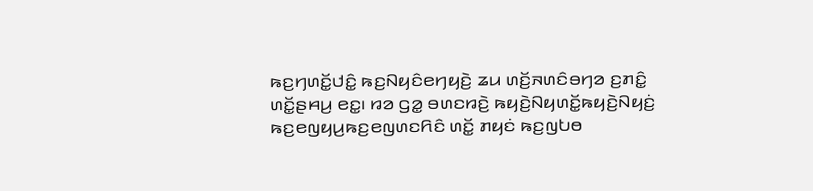ꤒꤢ꤬ꤚꤛꤢꤩ꤭ꤓꤢꤨ꤭ ꤒꤢ꤬ꤡꤟꤢꤨꤕꤚꤟꤢꤧ꤬ ꤘꤣ ꤛꤢꤩ꤬ꤏꤛꤢꤨꤋꤚꤤ ꤢ꤬ꤊꤢꤨ꤭ ꤛꤢꤩ꤭ꤔꤌꤣ꤬ ꤕꤢ꤭꤯ ꤙꤤ ꤞꤤ꤭ ꤋꤛꤢꤙꤢꤧ꤬ ꤒꤟꤢꤧ꤬ꤡꤟꤛꤢꤩ꤭ꤒꤟꤢꤧ꤬ꤡꤟꤢꤦ꤬ ꤒꤢ꤬ꤕꤜꤟꤣ꤬ꤒꤢ꤬ꤕꤜꤛꤢꤖꤢꤨ ꤛꤢꤩ꤭ ꤊꤟꤢꤦ ꤒꤢ꤬ꤜꤝꤥ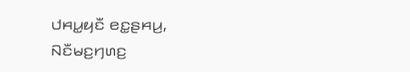ꤓꤌꤣ꤭ꤟꤢꤪ ꤕꤢ꤭ꤔꤌꤣ꤬, ꤡꤢꤪꤗꤢ꤬ꤚꤛꤢ꤬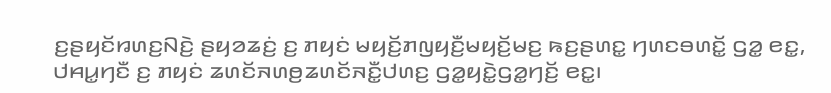ꤢ꤬ꤔꤟꤢꤩꤙꤛꤢ꤬ꤡꤢꤧ꤬ ꤔꤟꤤꤘꤢꤦ꤬ ꤢ꤬ ꤊꤟꤢꤦ ꤗꤟꤢꤩ꤬ꤊꤜꤟꤢꤪ꤬ꤗꤟꤢꤩ꤬ꤗꤢ꤬ ꤒꤢ꤬ꤔꤛꤢ꤭ ꤚꤛꤢꤋꤛꤢꤩ꤭ ꤞꤤ꤭ ꤕꤢ꤭, ꤓꤌꤣ꤭ꤚꤢꤪ ꤢ꤬ ꤊꤟꤢꤦ ꤘꤛꤢꤩꤏꤛꤥ꤬ꤘꤛꤢꤩꤏꤢꤪ꤭ꤓꤛꤢ꤬ ꤞꤤ꤭ꤟꤢꤧ꤭ꤞꤤ꤭ꤚꤢꤩ꤬ ꤕꤢ꤭꤯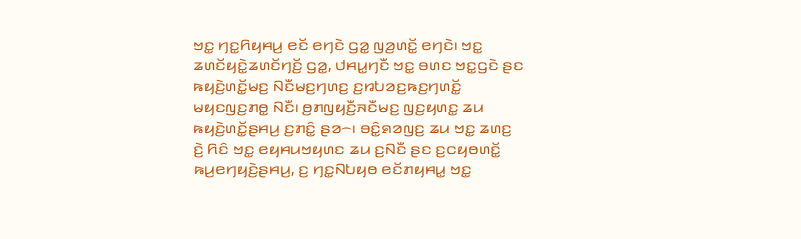ꤠꤢ꤭ ꤚꤢ꤭ꤖꤟꤌꤣ꤬ ꤕꤢꤩ ꤕꤚꤢꤧ ꤞꤤ꤭ ꤜꤤ꤬ꤛꤢꤩ꤭ ꤕꤚꤢꤧ꤯ ꤠꤢ꤭ ꤘꤛꤢꤩꤟꤢꤧ꤭ꤘꤛꤢꤩꤚꤢꤩ꤬ ꤞꤤ꤭, ꤓꤌꤣ꤭ꤚꤢꤪ ꤠꤢ꤭ ꤋꤛꤢ ꤠꤢ꤭ꤞꤢꤧ ꤔꤢ ꤒꤟꤢꤧ꤬ꤛꤢꤩ꤭ꤗꤢ꤬ ꤡꤢꤪꤗꤢ꤬ꤚꤛꤢ꤬ ꤢ꤬ꤙꤝꤤꤢ꤬ꤒꤢ꤬ꤚꤛꤢꤩ꤭ ꤗꤟꤢꤜꤢ꤬ꤊꤥ꤭ ꤡꤢꤪ꤯ ꤥ꤬ꤊꤜꤟꤢꤪ꤬ꤏꤢꤪꤗꤢ꤬ ꤜꤢ꤬ꤟꤛꤢ꤭ ꤘꤣ ꤒꤟꤢꤧ꤬ꤛꤢꤩ꤭ꤔꤌꤣ꤬ ꤢ꤬ꤊꤢꤨ꤭ ꤔꤤ꤮꤯ ꤋꤢꤨ꤭ꤎꤤꤜꤢ꤬ ꤘꤣ ꤠꤢ꤭ ꤘꤛꤢ꤬ ꤢꤧ꤬ ꤖꤢꤨ ꤠꤢ꤭ ꤕꤟꤌꤣꤠꤟꤛꤢ ꤘꤣ ꤢ꤬ꤡꤢꤪ ꤔꤢ ꤢ꤬ꤍꤟꤥꤛꤢꤩ꤭ ꤒꤣ꤬ꤕꤚꤟꤢꤧ꤬ꤔꤌꤣ꤬, ꤢ꤬ ꤚꤢ꤭ꤡꤝꤟꤥ ꤕꤢꤩꤊꤟꤌꤣ꤭ ꤠꤢ꤭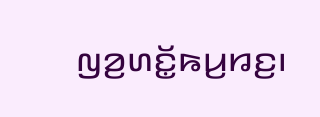ꤜꤤ꤬ꤛꤢꤩ꤭ꤒꤣ꤬ꤙꤢ꤬꤯